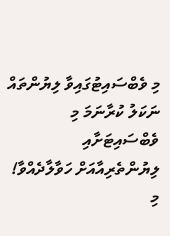މި ވެބްސައިޓުގައިވާ ލިޔުންތައް ނަކަލު ކުރާނަމަ މި ވެބްސައިޓަށާއި ލިޔުންތެރިއާއަށް ހަވާލާދެއްވާ!
މި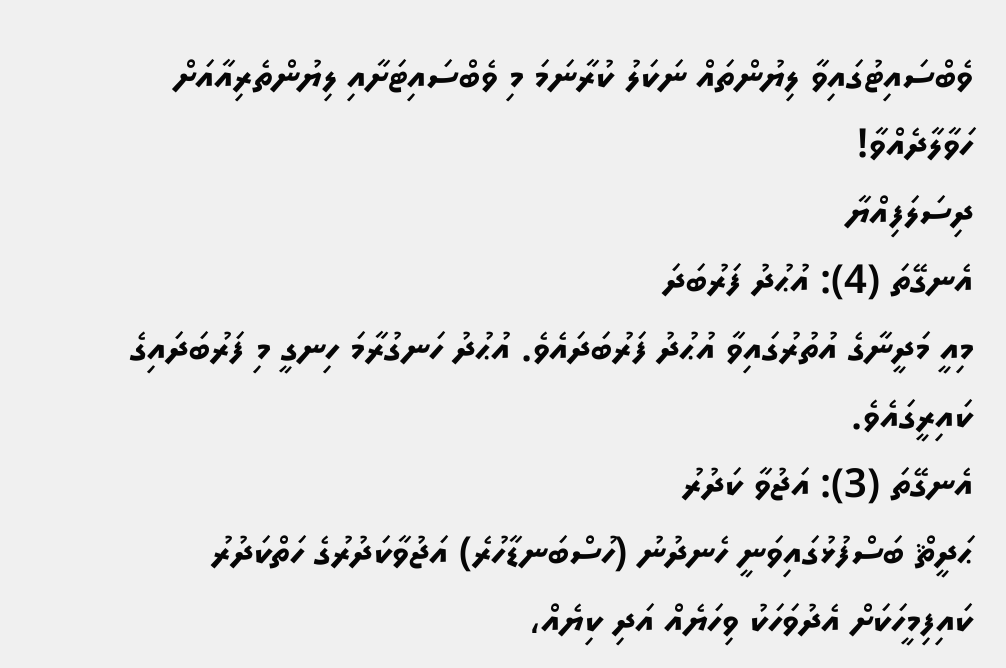ވެބްސައިޓުގައިވާ ލިޔުންތައް ނަކަލު ކުރާނަމަ މި ވެބްސައިޓަށާއި ލިޔުންތެރިއާއަށް ހަވާލާދެއްވާ!
ދިސަލަފިއްޔާ
އެނގޭތަ (4): އުޙުދު ފަރުބަދަ
މިއީ މަދީނާގެ އުތުރުގައިވާ އުޙުދު ފަރުބަދައެވެ. އުޙުދު ހަނގުރާމަ ހިނގީ މި ފަރުބަދައިގެ ކައިރީގައެވެ.
އެނގޭތަ (3): އަޖުވާ ކަދުރު
ޙަދީޘް ބަސްފުޅުގައިވަނީ ހެނދުނު (ހުސްބަނޑާހުރެ) އަޖުވާކަދުރުގެ ހަތްކަދުރު ކައިފިމީހަކަށް އެދުވަހަކު ވިހަޔެއް އަދި ކިޔެއް،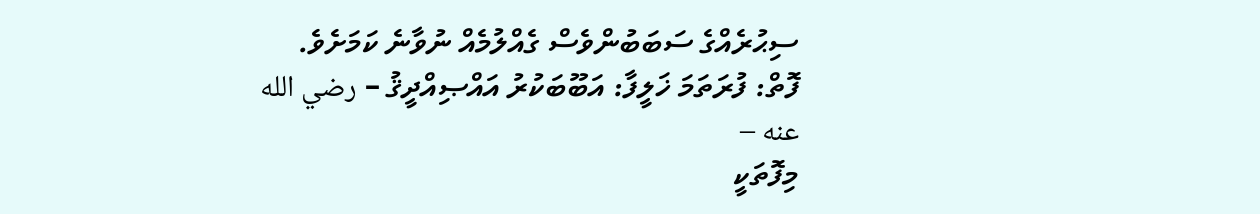ސިޙުރެއްގެ ސަބަބުންވެސް ގެއްލުމެއް ނުވާނެ ކަމަށެވެ.
ފޮތް: ފުރަތަމަ ޚަލީފާ: އަބޫބަކުރު އައްޞިއްދީޤު – رضي الله عنه –
މިފޮތަކީ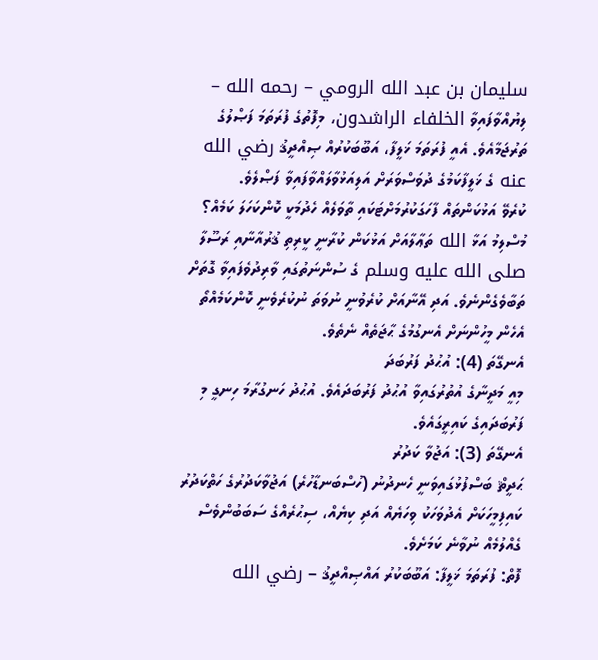سليمان بن عبد الله الرومي – رحمه الله – ލިޔުއްވާފައިވާ الخلفاء الراشدون، މިފޮތުގެ ފުރަތަމަ ފަޞްލުގެ ތަރުޖަމާއެވެ. އެއީ ފުރަތަމަ ޚަލީފާ، އަބޫބަކުރުއް ޞިއްދީޤު رضي الله عنه ގެ ޚަލީފާކަމުގެ ދުވަސްވަރަށް އަލިއަޅުވާލައްވާފައިވާ ފަޞްލެވެ.
ކުރެވޭ އަޅުކަންތައް ފާހަގަކުރުމަށްޓަކައި ތާވަލެއް ހެދުމަކީ ކޮންކަހަލަ ކަމެއް؟
މުސްލިމު އަޅާ الله ތަޢާލާއަށް އަޅުކަން ކުރާނީ ކީރިތި ޤުރުއާނާއި ރަސޫލާ صلى الله عليه وسلم ގެ ސުންނަތުގައި ވާރިދުވެފައިވާ ގޮތަށް ތަބާވެގެންނެވެ. އަދި އޭނާއަށް ކުރެވުނީ ނުވަތަ ނުކުރެވެނީ ކޮންކަމެއްތޯ އެހެން މީހުންނަށް އެނގުމުގެ ޙާޖަތެއް ނެތެވެ.
އެނގޭތަ (4): އުޙުދު ފަރުބަދަ
މިއީ މަދީނާގެ އުތުރުގައިވާ އުޙުދު ފަރުބަދައެވެ. އުޙުދު ހަނގުރާމަ ހިނގީ މި ފަރުބަދައިގެ ކައިރީގައެވެ.
އެނގޭތަ (3): އަޖުވާ ކަދުރު
ޙަދީޘް ބަސްފުޅުގައިވަނީ ހެނދުނު (ހުސްބަނޑާހުރެ) އަޖުވާކަދުރުގެ ހަތްކަދުރު ކައިފިމީހަކަށް އެދުވަހަކު ވިހަޔެއް އަދި ކިޔެއް، ސިޙުރެއްގެ ސަބަބުންވެސް ގެއްލުމެއް ނުވާނެ ކަމަށެވެ.
ފޮތް: ފުރަތަމަ ޚަލީފާ: އަބޫބަކުރު އައްޞިއްދީޤު – رضي الله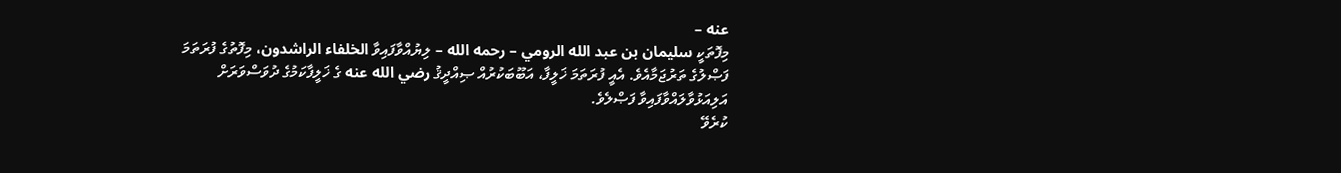عنه –
މިފޮތަކީ سليمان بن عبد الله الرومي – رحمه الله – ލިޔުއްވާފައިވާ الخلفاء الراشدون، މިފޮތުގެ ފުރަތަމަ ފަޞްލުގެ ތަރުޖަމާއެވެ. އެއީ ފުރަތަމަ ޚަލީފާ، އަބޫބަކުރުއް ޞިއްދީޤު رضي الله عنه ގެ ޚަލީފާކަމުގެ ދުވަސްވަރަށް އަލިއަޅުވާލައްވާފައިވާ ފަޞްލެވެ.
ކުރެވޭ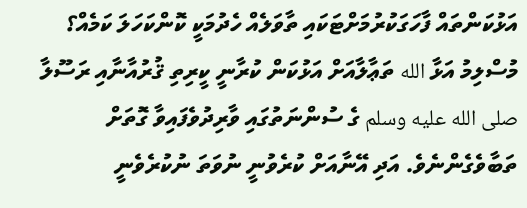އަޅުކަންތައް ފާހަގަކުރުމަށްޓަކައި ތާވަލެއް ހެދުމަކީ ކޮންކަހަލަ ކަމެއް؟
މުސްލިމު އަޅާ الله ތަޢާލާއަށް އަޅުކަން ކުރާނީ ކީރިތި ޤުރުއާނާއި ރަސޫލާ صلى الله عليه وسلم ގެ ސުންނަތުގައި ވާރިދުވެފައިވާ ގޮތަށް ތަބާވެގެންނެވެ. އަދި އޭނާއަށް ކުރެވުނީ ނުވަތަ ނުކުރެވެނީ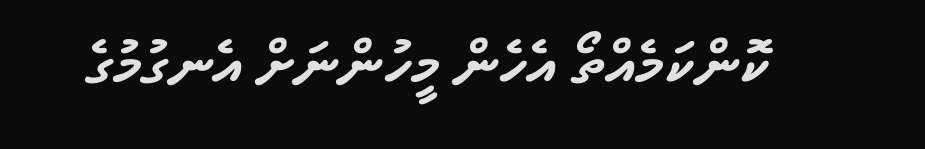ކޮންކަމެއްތޯ އެހެން މީހުންނަށް އެނގުމުގެ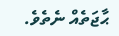ޙާޖަތެއް ނެތެވެ.